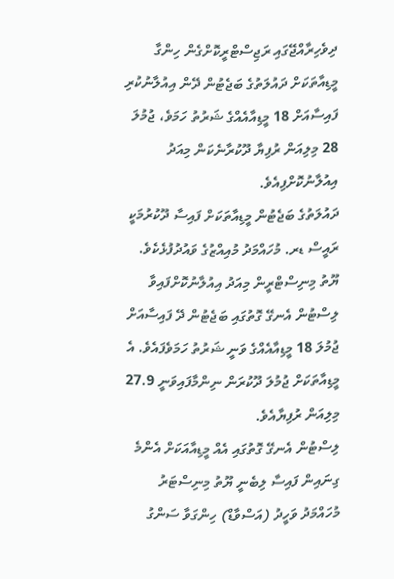ދިވެހިރާއްޖޭގައި ރަޖިސްޓްރީކޮށްގެން ހިންގާ މީޑިއާތަކަށް ދައުލަތުގެ ބަޖެޓުން ދޭން އިއުލާނުކުރި ފައިސާއަށް 18 މީޑިއާއެއްގެ ޝަރުތު ހަމަވެ، ޖުމުލަ 28 މިލިއަން ރުފިޔާ ދޫކުރާނެކަން މިއަދު އިއުލާނުކޮށްފިއެވެ.
ދައުލަތުގެ ބަޖެޓުން މީޑިއާތަކަށް ފައިސާ ދޫކުރުމަކީ ރައީސް ޑރ. މުހައްމަދު މުއިއްޒުގެ ވައުދުފުޅެކެވެ.
ޔޫތު މިނިސްޓްރީން މިއަދު އިއުލާނުކޮށްފައިވާ ލިސްޓުން އެނގޭ ގޮތުގައި ބަޖެޓުން ދޭ ފައިސާއަށް ޖުމުލަ 18 މީޑިއާއެއްގެ ވަނީ ޝަރުތު ހަމަވެފައެވެ. އެ މީޑިއާތަކަށް ޖުމުލަ ދޫކުރަން ނިންމާފައިވަނީ 27.9 މިލިއަން ރުފިޔާއެވެ.
ލިސްޓުން އެނގޭ ގޮތުގައި އެއް މީޑިއާއަކަށް އެންމެ ގިނައިން ފައިސާ ލިބެނީ ޔޫތު މިނިސްޓަރު މުހައްމަދު ވަހީދު (އަސްވާޑް) ހިންގަވާ ސަންގު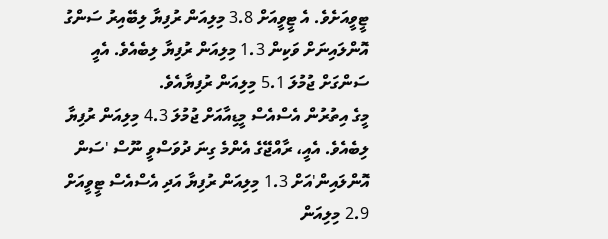ޓީވީއަށެވެ. އެ ޓީވީއަށް 3.8 މިލިއަން ރުފިޔާ ލިބޭއިރު ސަންގު އޮންލައިނަށް ވަކިން 1.3 މިލިއަން ރުފިޔާ ލިބެއެވެ. އެއީ ސަންގަށް ޖުމުލަ 5.1 މިލިއަން ރުފިޔާއެވެ.
މީގެ އިތުރުން އެސްއެސް މީޑިއާއަށް ޖުމުލަ 4.3 މިލިއަން ރުފިޔާ ލިބެއެވެ. އެއީ، ރާއްޖޭގެ އެންމެ ގިނަ ދުވަސްވީ ނޫސް 'ސަން އޮންލައިން'އަށް 1.3 މިލިއަން ރުފިޔާ އަދި އެސްއެސް ޓީވީއަށް 2.9 މިލިއަން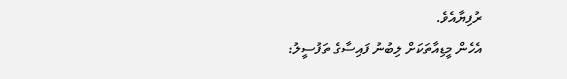ރުފިޔާއެވެ.
އެހެން މީޑިއާތަކަށް ލިބުނު ފައިސާގެ ތަފުސީލު: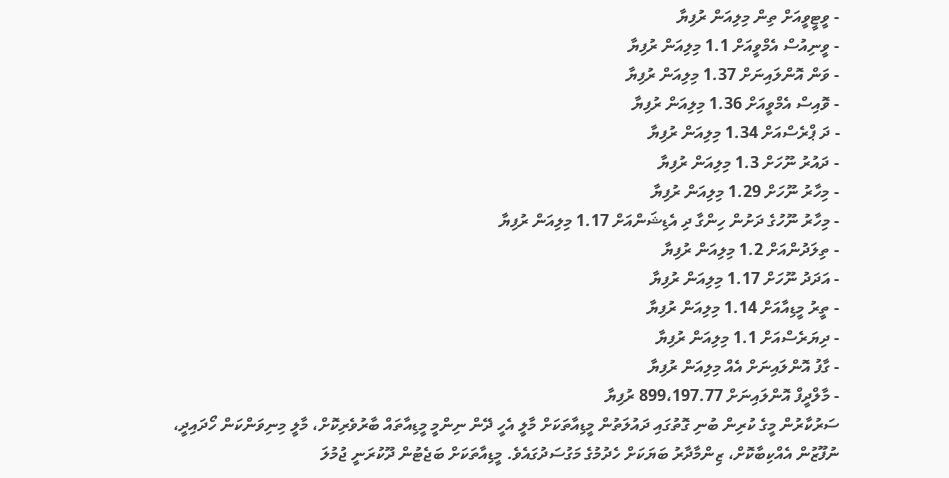- ވީޓީވީއަށް ތިން މިލިއަން ރުފިޔާ
- ވީނިއުސް އެމްވީއަށް 1.1 މިލިއަން ރުފިޔާ
- ވަން އޮންލައިނަށް 1.37 މިލިއަން ރުފިޔާ
- ވޮއިސް އެމްވީއަށް 1.36 މިލިއަން ރުފިޔާ
- ދަ ޕްރެސްއަށް 1.34 މިލިއަން ރުފިޔާ
- ދައުރު ނޫހަށް 1.3 މިލިއަން ރުފިޔާ
- މިހާރު ނޫހަށް 1.29 މިލިއަން ރުފިޔާ
- މިހާރު ނޫހުގެ ދަށުން ހިންގާ ދި އެޑިޝަންއަށް 1.17 މިލިއަން ރުފިޔާ
- ތިލަދުންއަށް 1.2 މިލިއަން ރުފިޔާ
- އަދަދު ނޫހަށް 1.17 މިލިއަން ރުފިޔާ
- ތީރު މީޑިއާއަށް 1.14 މިލިއަން ރުފިޔާ
- ދިޔަރެސްއަށް 1.1 މިލިއަން ރުފިޔާ
- ގާފު އޮންލައިނަށް އެއް މިލިއަން ރުފިޔާ
- މާލްދީފް އޮންލައިނަށް 899،197.77 ރުފިޔާ
ސަރުކާރުން މީގެ ކުރިން ބުނި ގޮތުގައި ދައުލަތުން މީޑިއާތަކަށް މާލީ އެހީ ދޭން ނިންމީ މީޑިއާތައް ބާރުވެރިކޮށް، މާލީ މިނިވަންކަން ހޯދައިދީ، ނުފޫޒުން އެއްކިބާކޮށް، ޒިންމާދާރު ބަޔަކަށް ހެދުމުގެ މަގުސަދުގައެވެ. މީޑިއާތަކަށް ބަޖެޓުން ދޫކުރަނީ ޖުމުލަ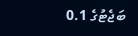ބަޖެޓުގެ 0.1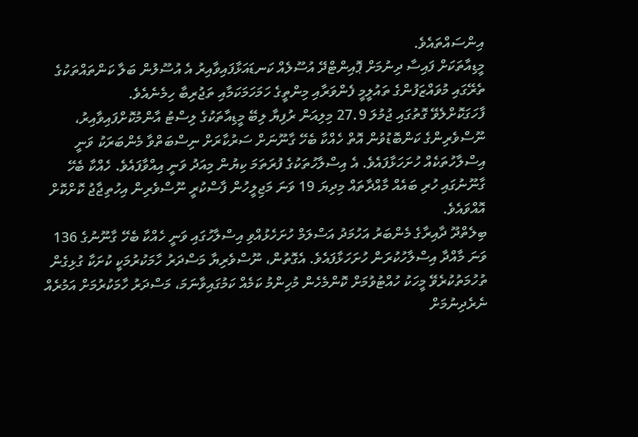އިންސައްތައެވެ.
މީޑިއާތަކަށް ފައިސާ ދިނުމަށް ޕޮއިންޓްދޭ އުސޫލެއް ކަނޑައަޅާފައިވާއިރު އެ އުސޫލުން ބަލާ ކަންތައްތަކުގެ ތެރޭގައި މުވައްޒަފުންގެ ތައުލީމީ ފެންވަރާއި މިންތީގެ ހަމަހަމަކަމާއި ތަޖުރިބާ ހިމެނެއެވެ.
ފާހަގަކޮށްލެވޭ ގޮތުގައި ޖުމުލަ 27.9 މިލިއަން ރުފިޔާ ލިބޭ މީޑިއާތަކުގެ ލިސްޓު އާންމުކޮށްފައިވާއިރު، ނޫސްވެރިންގެ ކަންބޮޑުވުން އޮތް ހެއްކާ ބެހޭ ގާނޫނަށް ސަރުކާރަށް ނިސްބަތްވާ މެންބަރަކު ވަނީ އިސްލާހުތަކެއް ހުށަހަޅާފައެވެ. އެ އިސްލާހުތަކުގެ ފުރަތަމަ ކިޔުން މިއަދު ވަނީ އިއްވާފައެވެ. ހެއްކާ ބެހޭ ގާނޫނުގައި ހުރި ބައެއް މާއްދާތައް މިދިޔަ 19 ވަނަ މަޖިލީހުން ފާސްކުރީ ނޫސްވެރިން އިހުތިޖާޖު ކޮށްކޮށް އޮއްވައެވެ.
ބިލެތްދޫ ދާއިރާގެ މެންބަރު އަހުމަދު އަސްލަމް ހުށަހެޅުއްވި އިސްލާހުގައި ވަނީ ހެއްކާ ބެހޭ ގާނޫނުގެ 136 ވަނަ މާއްދާ އިސްލާހުކުރަން ހުށަހަޅާފައެވެ. އެގޮތުން، ނޫސްވެރިޔާ މަސްދަރު ހާމަކުރުމަކީ ކުށަކާ ގުޅިގެން ތުހުމަތުކުރެވޭ މީހަކު ހުއްޓުވުމަށް ކޮންމެހެން މުހިންމު ކަމެއް ކަމުގައިވާނަމަ، މަސްދަރު ހާމަކުރުމަށް އަމުރެއް ނެރެދިނުމަށް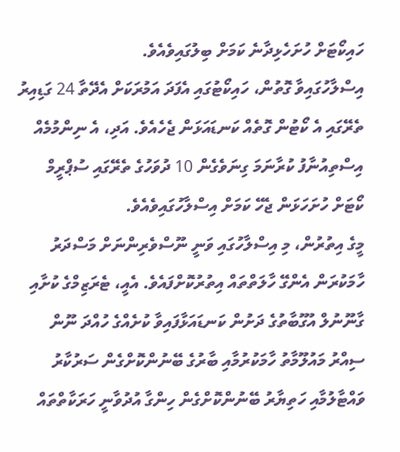ހައިކޯޓަށް ހުށަހެޅިދާނެ ކަމަށް ބިލުގައިވެއެވެ.
އިސްލާހުގައިވާ ގޮތުން، ހައިކޯޓުގައި އެފަދަ އަމުރަކަށް އެދޭތާ 24 ގަޑިއިރު ތެރޭގައި އެ ކޯޓުން ގޮތެއް ކަނޑައަޅަން ޖެހެއެވެ. އަދި، އެ ނިންމުމެއް އިސްތިއުނާފު ކުރާނަމަ ގިނަވެގެން 10 ދުވަހުގެ ތެރޭގައި ސުޕްރީމް ކޯޓަށް ހުށަހަޅަން ޖެހޭ ކަމަށް އިސްލާހުގައިވެއެވެ.
މީގެ އިތުރުން، މި އިސްލާހުގައި ވަނީ ނޫސްވެރިންނަށް މަސްދަރު ހާމަކުރަން އެންގޭ ހާލަތްތައް އިތުރުކޮށްފައެވެ. އެއީ، ޓެރަޒިމްގެ ކުށާއި ގާނޫނުލް އުގޫބާތުގެ ދަށުން ކަނޑައަޅާފައިވާ ކުށެއްގެ ހުއްދަ ނޫން ސިއްރު މައުލޫމާތު ހާމަކުރުމާއި ބާރުގެ ބޭނުންކޮށްގެން ސަރުކާރު ވައްޓާލުމާއި ހަތިޔާރު ބޭނުންކޮށްގެން ހިންގާ އުދުވާނީ ހަރަކާތްތައް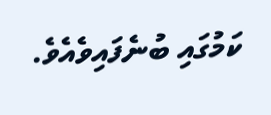ކަމުގައި ބުނެފައިވެއެވެ.